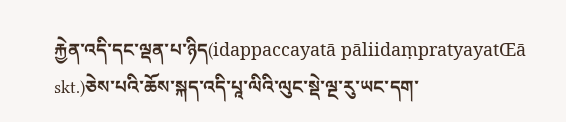རྐྱེན་འདི་དང་ལྡན་པ་ཉིད(idappaccayatā pāliidaṃpratyayatŒā skt.)ཅེས་པའི་ཆོས་སྐད་འདི་པཱ་ལིའི་ལུང་སྡེ་ལྔ་རུ་ཡང་དག་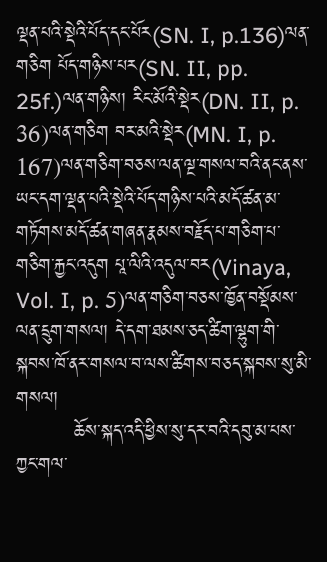ལྡན་པའི་སྡེའི་པོད་དང་པོར(SN. I, p.136)ལན་གཅིག པོད་གཉིས་པར(SN. II, pp. 25f.)ལན་གཉིས། རིང་མོའི་སྡེར(DN. II, p. 36)ལན་གཅིག བར་མའི་སྡེར(MN. I, p. 167)ལན་གཅིག་བཅས་ལན་ལྔ་གསལ་བའི་ནང་ནས་ཡང་དག་ལྡན་པའི་སྡེའི་པོད་གཉིས་པའི་མདོ་ཚན་མ་གཏོགས་མདོ་ཚན་གཞན་རྣམས་བརྗོད་པ་གཅིག་པ་གཅིག་རྐྱང་འདུག པཱ་ལིའི་འདུལ་བར(Vinaya, Vol. I, p. 5)ལན་གཅིག་བཅས་ཁྱོན་བསྡོམས་ལན་དྲུག་གསལ། དེ་དག་ཐམས་ཅད་ཚིག་ལྷུག་གི་སྐབས་ཁོ་ནར་གསལ་བ་ལས་ཚིགས་བཅད་སྐབས་སུ་མི་གསལ།
         ཆོས་སྐད་འདི་ཕྱིས་སུ་དར་བའི་དབུ་མ་པས་ཀྱང་གལ་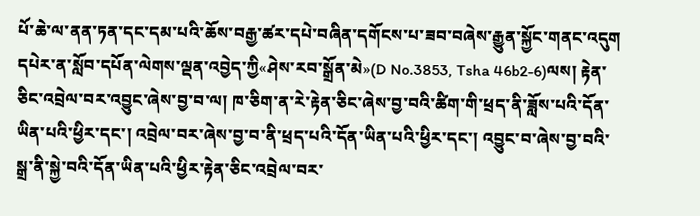པོ་ཆེ་ལ་ནན་ཏན་དང་དམ་པའི་ཆོས་བརྒྱ་ཚར་དཔེ་བཞིན་དགོངས་པ་ཟབ་བཞེས་རྒྱུན་སྐྱོང་གནང་འདུག དཔེར་ན་སློབ་དཔོན་ལེགས་ལྡན་འབྱེད་ཀྱི«ཤེས་རབ་སྒྲོན་མེ»(D No.3853, Tsha 46b2-6)ལས། རྟེན་ཅིང་འབྲེལ་བར་འབྱུང་ཞེས་བྱ་བ་ལ། ཁ་ཅིག་ན་རེ་རྟེན་ཅིང་ཞེས་བྱ་བའི་ཚིག་གི་ཕྲད་ནི་ཟློས་པའི་དོན་ཡིན་པའི་ཕྱིར་དང་། འབྲེལ་བར་ཞེས་བྱ་བ་ནི་ཕྲད་པའི་དོན་ཡིན་པའི་ཕྱིར་དང་། འབྱུང་བ་ཞེས་བྱ་བའི་སྒྲ་ནི་སྐྱེ་བའི་དོན་ཡིན་པའི་ཕྱིར་རྟེན་ཅིང་འབྲེལ་བར་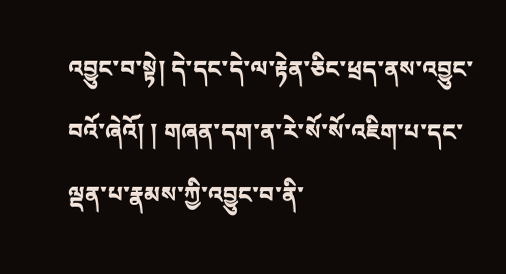འབྱུང་བ་སྟེ། དེ་དང་དེ་ལ་རྟེན་ཅིང་ཕྲད་ནས་འབྱུང་བའོ་ཞེའོ། ། གཞན་དག་ན་རེ་སོ་སོ་འཇིག་པ་དང་ལྡན་པ་རྣམས་ཀྱི་འབྱུང་བ་ནི་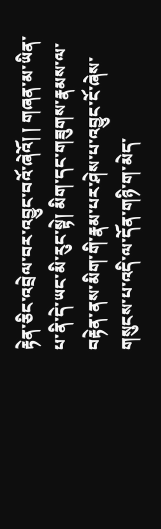རྟེན་ཅིང་འབྲེལ་བར་འབྱུང་བའོ་ཞེའོ། ། གཞན་མ་ཡིན་པ་ནི་དེ་ཡང་མི་རུང་སྟེ། མིག་དང་གཟུགས་རྣམས་ལ་བརྟེན་ནས་མིག་གི་རྣམ་པར་ཤེས་པ་འབྱུང་ངོ་ཞེས་གསུངས་པ་འདི་ལ་དོན་གཉི་ག་མེད་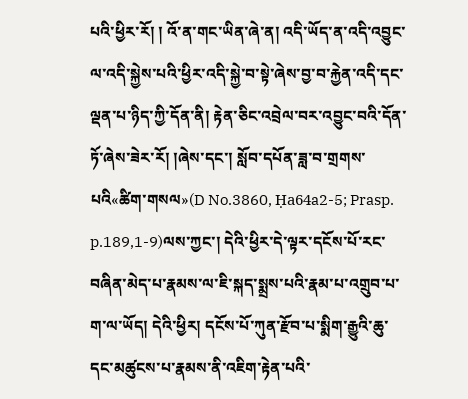པའི་ཕྱིར་རོ། ། འོ་ན་གང་ཡིན་ཞེ་ན། འདི་ཡོད་ན་འདི་འབྱུང་ལ་འདི་སྐྱེས་པའི་ཕྱིར་འདི་སྐྱེ་བ་སྟེ་ཞེས་བྱ་བ་རྐྱེན་འདི་དང་ལྡན་པ་ཉིད་ཀྱི་དོན་ནི། རྟེན་ཅིང་འབྲེལ་བར་འབྱུང་བའི་དོན་ཏོ་ཞེས་ཟེར་རོ། །ཞེས་དང་། སློབ་དཔོན་ཟླ་བ་གྲགས་པའི«ཚིག་གསལ»(D No.3860, Ḥa64a2-5; Prasp. p.189,1-9)ལས་ཀྱང་། དེའི་ཕྱིར་དེ་ལྟར་དངོས་པོ་རང་བཞིན་མེད་པ་རྣམས་ལ་ཇི་སྐད་སྨྲས་པའི་རྣམ་པ་འགྲུབ་པ་ག་ལ་ཡོད། དེའི་ཕྱིར། དངོས་པོ་ཀུན་རྫོབ་པ་སྨིག་རྒྱུའི་ཆུ་དང་མཚུངས་པ་རྣམས་ནི་འཇིག་རྟེན་པའི་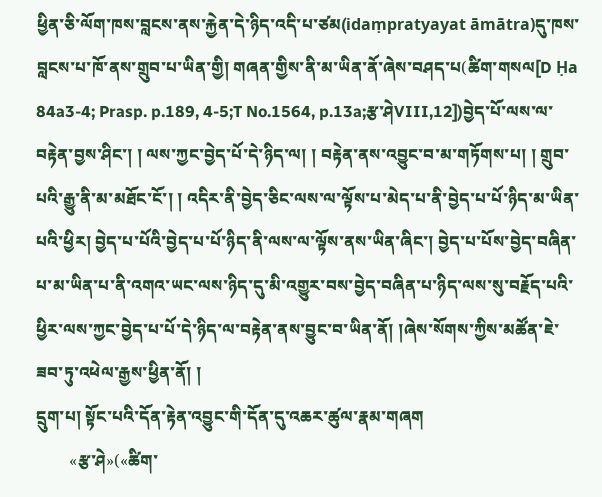ཕྱིན་ཅི་ལོག་ཁས་བླངས་ནས་རྐྱེན་དེ་ཉིད་འདི་པ་ཙམ(idaṃpratyayat āmātra)དུ་ཁས་བླངས་པ་ཁོ་ནས་གྲུབ་པ་ཡིན་གྱི། གཞན་གྱིས་ནི་མ་ཡིན་ནོ་ཞེས་བཤད་པ(ཚིག་གསལ[D Ḥa 84a3-4; Prasp. p.189, 4-5;T No.1564, p.13a;རྩ་ཤེVIII,12])བྱེད་པོ་ལས་ལ་བརྟེན་བྱས་ཤིང་། ། ལས་ཀྱང་བྱེད་པོ་དེ་ཉིད་ལ། ། བརྟེན་ནས་འབྱུང་བ་མ་གཏོགས་པ། ། གྲུབ་པའི་རྒྱུ་ནི་མ་མཐོང་ངོ་། ། འདིར་ནི་བྱེད་ཅིང་ལས་ལ་ལྟོས་པ་མེད་པ་ནི་བྱེད་པ་པོ་ཉིད་མ་ཡིན་པའི་ཕྱིར། བྱེད་པ་པོའི་བྱེད་པ་པོ་ཉིད་ནི་ལས་ལ་ལྟོས་ནས་ཡིན་ཞིང་། བྱེད་པ་པོས་བྱེད་བཞིན་པ་མ་ཡིན་པ་ནི་འགའ་ཡང་ལས་ཉིད་དུ་མི་འགྱུར་བས་བྱེད་བཞིན་པ་ཉིད་ལས་སུ་བརྗོད་པའི་ཕྱིར་ལས་ཀྱང་བྱེད་པ་པོ་དེ་ཉིད་ལ་བརྟེན་ནས་བྱུང་བ་ཡིན་ནོ། །ཞེས་སོགས་ཀྱིས་མཚོན་ཇེ་ཟབ་ཏུ་འཕེལ་རྒྱས་ཕྱིན་ནོ། །
དྲུག་པ། སྟོང་པའི་དོན་རྟེན་འབྱུང་གི་དོན་དུ་འཆར་ཚུལ་རྣམ་གཞག
        «རྩ་ཤེ»(«ཚིག་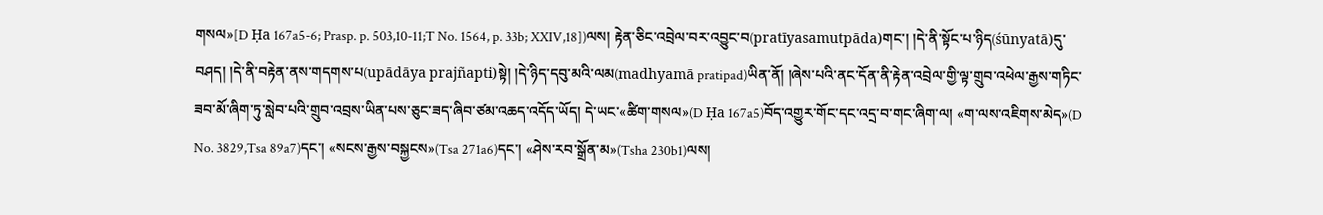གསལ»[D Ḥa 167a5-6; Prasp. p. 503,10-11;T No. 1564, p. 33b; XXIV,18])ལས། རྟེན་ཅིང་འབྲེལ་བར་འབྱུང་བ(pratīyasamutpāda)གང་། །དེ་ནི་སྟོང་པ་ཉིད(śūnyatā)དུ་བཤད། །དེ་ནི་བརྟེན་ནས་གདགས་པ(upādāya prajñapti)སྟེ། །དེ་ཉིད་དབུ་མའི་ལམ(madhyamā pratipad)ཡིན་ནོ། །ཞེས་པའི་ནང་དོན་ནི་རྟེན་འབྲེལ་གྱི་ལྟ་གྲུབ་འཕེལ་རྒྱས་གཏིང་ཟབ་མོ་ཞིག་ཏུ་སླེབ་པའི་གྲུབ་འབྲས་ཡིན་པས་ཅུང་ཟད་ཞིབ་ཙམ་འཆད་འདོད་ཡོད། དེ་ཡང་«ཚིག་གསལ»(D Ḥa 167a5)བོད་འགྱུར་གོང་དང་འདྲ་བ་གང་ཞིག་ལ། «ག་ལས་འཇིགས་མེད»(D No. 3829,Tsa 89a7)དང་། «སངས་རྒྱས་བསྐྱངས»(Tsa 271a6)དང་། «ཤེས་རབ་སྒྲོན་མ»(Tsha 230b1)ལས།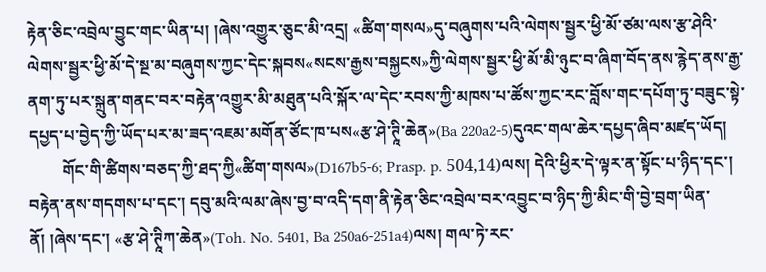རྟེན་ཅིང་འབྲེལ་བྱུང་གང་ཡིན་པ། །ཞེས་འགྱུར་ཅུང་མི་འདྲ། «ཚིག་གསལ»དུ་བཞུགས་པའི་ལེགས་སྦྱར་ཕྱི་མོ་ཙམ་ལས་རྩ་ཤེའི་ལེགས་སྦྱར་ཕྱི་མོ་དེ་སྔ་མ་བཞུགས་ཀྱང་དེང་སྐབས«སངས་རྒྱས་བསྐྱངས»ཀྱི་ལེགས་སྦྱར་ཕྱི་མོ་མི་ཉུང་བ་ཞིག་བོད་ནས་རྙེད་ནས་རྒྱ་ནག་ཏུ་པར་སྐྲུན་གནང་བར་བརྟེན་འགྱུར་མི་མཐུན་པའི་སྐོར་ལ་དེང་རབས་ཀྱི་མཁས་པ་ཚོས་ཀྱང་རང་བློས་གང་དཔོག་ཏུ་བཟུང་སྟེ་དཔྱད་པ་བྱེད་ཀྱི་ཡོད་པར་མ་ཟད་འཇམ་མགོན་ཙོང་ཁ་པས«རྩ་ཤེ་ཊཱི་ཆེན»(Ba 220a2-5)དུའང་གལ་ཆེར་དཔྱད་ཞིབ་མཛད་ཡོད།
        གོང་གི་ཚིགས་བཅད་ཀྱི་ཐད་ཀྱི«ཚིག་གསལ»(D167b5-6; Prasp. p. 504,14)ལས། དེའི་ཕྱིར་དེ་ལྟར་ན་སྟོང་པ་ཉིད་དང་། བརྟེན་ནས་གདགས་པ་དང་། དབུ་མའི་ལམ་ཞེས་བྱ་བ་འདི་དག་ནི་རྟེན་ཅིང་འབྲེལ་བར་འབྱུང་བ་ཉིད་ཀྱི་མིང་གི་བྱེ་བྲག་ཡིན་ནོ། །ཞེས་དང་། «རྩ་ཤེ་ཊཱིཀ་ཆེན»(Toh. No. 5401, Ba 250a6-251a4)ལས། གལ་ཏེ་རང་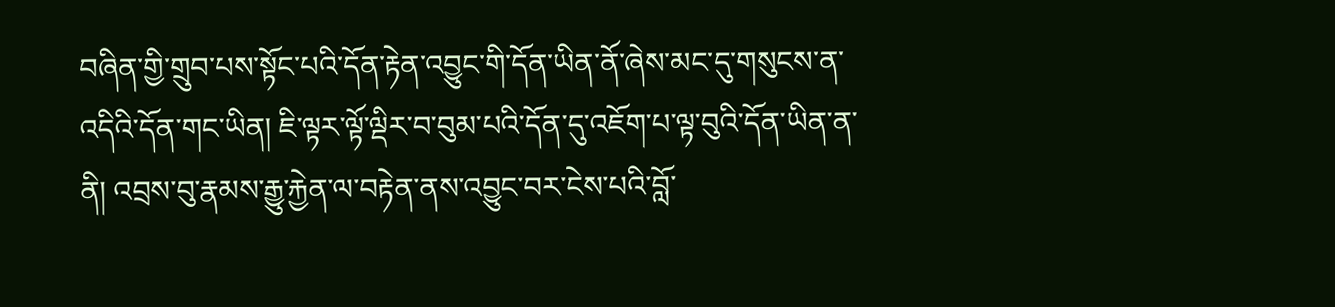བཞིན་གྱི་གྲུབ་པས་སྟོང་པའི་དོན་རྟེན་འབྱུང་གི་དོན་ཡིན་ནོ་ཞེས་མང་དུ་གསུངས་ན་འདིའི་དོན་གང་ཡིན། ཇི་ལྟར་ལྟོ་ལྡིར་བ་བུམ་པའི་དོན་དུ་འཇོག་པ་ལྟ་བུའི་དོན་ཡིན་ན་ནི། འབྲས་བུ་རྣམས་རྒྱུ་རྐྱེན་ལ་བརྟེན་ནས་འབྱུང་བར་ངེས་པའི་བློ་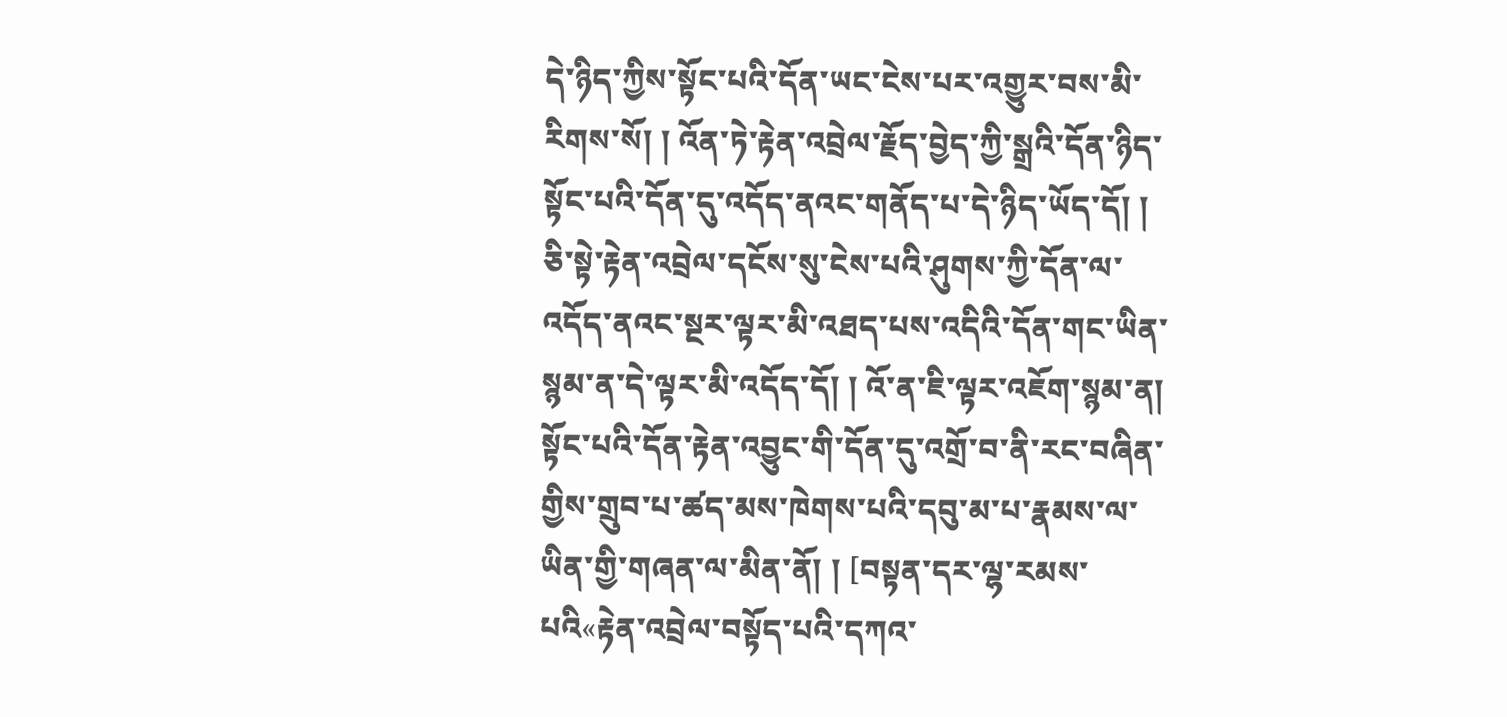དེ་ཉིད་ཀྱིས་སྟོང་པའི་དོན་ཡང་ངེས་པར་འགྱུར་བས་མི་རིགས་སོ། ། འོན་ཏེ་རྟེན་འབྲེལ་རྗོད་བྱེད་ཀྱི་སྒྲའི་དོན་ཉིད་སྟོང་པའི་དོན་དུ་འདོད་ནའང་གནོད་པ་དེ་ཉིད་ཡོད་དོ། ། ཅི་སྟེ་རྟེན་འབྲེལ་དངོས་སུ་ངེས་པའི་ཤུགས་ཀྱི་དོན་ལ་འདོད་ནའང་སྔར་ལྟར་མི་འཐད་པས་འདིའི་དོན་གང་ཡིན་སྙམ་ན་དེ་ལྟར་མི་འདོད་དོ། ། འོ་ན་ཇི་ལྟར་འཇོག་སྙམ་ན། སྟོང་པའི་དོན་རྟེན་འབྱུང་གི་དོན་དུ་འགྲོ་བ་ནི་རང་བཞིན་གྱིས་གྲུབ་པ་ཚད་མས་ཁེགས་པའི་དབུ་མ་པ་རྣམས་ལ་ཡིན་གྱི་གཞན་ལ་མིན་ནོ། ། [བསྟན་དར་ལྷ་རམས་པའི«རྟེན་འབྲེལ་བསྟོད་པའི་དཀའ་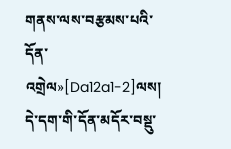གནས་ལས་བརྩམས་པའི་དོན་འགྲེལ»[Da12a1-2]ལས། དེ་དག་གི་དོན་མདོར་བསྡུ་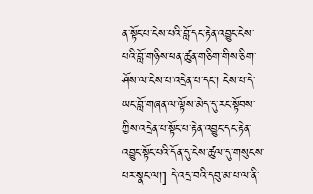ན་སྟོང་པ་ངེས་པའི་བློ་དང་རྟེན་འབྱུང་ངེས་པའི་བློ་གཉིས་ཕན་ཚུན་གཅིག་གིས་ཅིག་ཤོས་ལ་ངེས་པ་འདྲེན་པ་དང་། ངེས་པ་དེ་ཡང་བློ་གཞན་ལ་ལྟོས་མེད་དུ་རང་སྟོབས་ཀྱིས་འདྲེན་པ་སྟོང་པ་རྟེན་འབྱུང་དང་རྟེན་འབྱུང་སྟོང་པའི་དོན་དུ་ངེས་ཚུལ་དུ་གསུངས་པར་སྣང་ལ།] དེ་འདྲ་བའི་དབུ་མ་པ་ལ་ནི་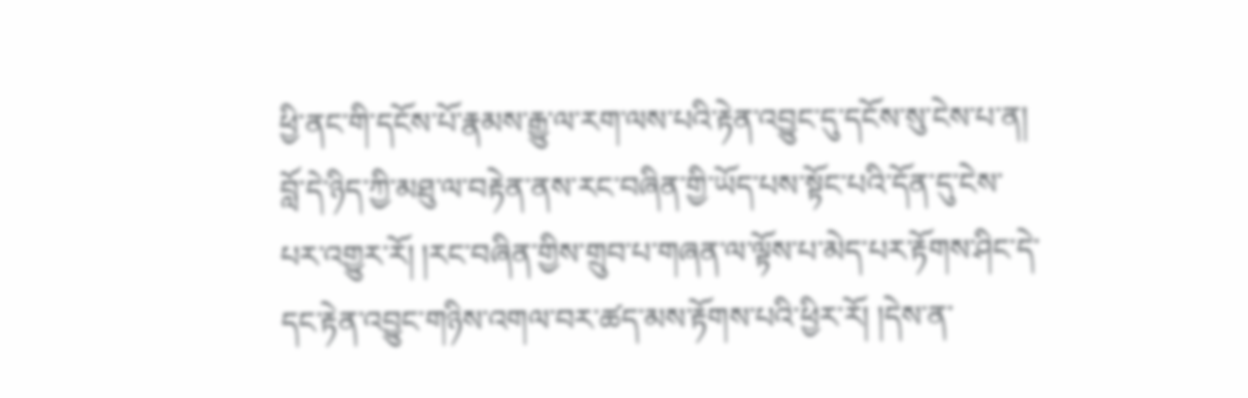ཕྱི་ནང་གི་དངོས་པོ་རྣམས་རྒྱུ་ལ་རག་ལས་པའི་རྟེན་འབྱུང་དུ་དངོས་སུ་ངེས་པ་ན། བློ་དེ་ཉིད་ཀྱི་མཐུ་ལ་བརྟེན་ནས་རང་བཞིན་གྱི་ཡོད་པས་སྟོང་པའི་དོན་དུ་ངེས་པར་འགྱུར་རོ། །རང་བཞིན་གྱིས་གྲུབ་པ་གཞན་ལ་ལྟོས་པ་མེད་པར་རྟོགས་ཤིང་དེ་དང་རྟེན་འབྱུང་གཉིས་འགལ་བར་ཚད་མས་རྟོགས་པའི་ཕྱིར་རོ། །དེས་ན་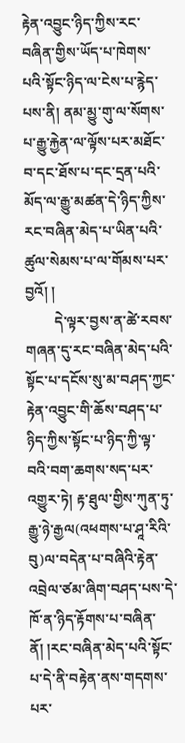རྟེན་འབྱུང་ཉིད་ཀྱིས་རང་བཞིན་གྱིས་ཡོད་པ་ཁེགས་པའི་སྟོང་ཉིད་ལ་ངེས་པ་རྙེད་པས་ནི། ནམ་མྱུ་གུ་ལ་སོགས་པ་རྒྱུ་རྐྱེན་ལ་ལྟོས་པར་མཐོང་བ་དང་ཐོས་པ་དང་དྲན་པའི་མོད་ལ་རྒྱུ་མཚན་དེ་ཉིད་ཀྱིས་རང་བཞིན་མེད་པ་ཡིན་པའི་ཚུལ་སེམས་པ་ལ་གོམས་པར་བྱའོ། །
        དེ་ལྟར་བྱས་ན་ཚེ་རབས་གཞན་དུ་རང་བཞིན་མེད་པའི་སྟོང་པ་དངོས་སུ་མ་བཤད་ཀྱང་རྟེན་འབྱུང་གི་ཆོས་བཤད་པ་ཉིད་ཀྱིས་སྟོང་པ་ཉིད་ཀྱི་ལྟ་བའི་བག་ཆགས་སད་པར་འགྱུར་ཏེ། རྟ་ཐུལ་གྱིས་ཀུན་ཏུ་རྒྱུ་ཉེ་རྒྱལ(འཕགས་པ་ཤཱ་རིའི་བུ)ལ་བདེན་པ་བཞིའི་རྟེན་འབྲེལ་ཙམ་ཞིག་བཤད་པས་དེ་ཁོ་ན་ཉིད་རྟོགས་པ་བཞིན་ནོ། །རང་བཞིན་མེད་པའི་སྟོང་པ་དེ་ནི་བརྟེན་ནས་གདགས་པར་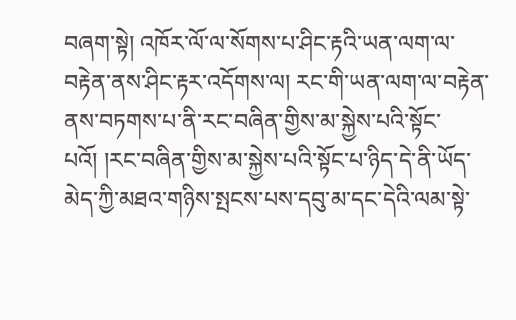བཞག་སྟེ། འཁོར་ལོ་ལ་སོགས་པ་ཤིང་རྟའི་ཡན་ལག་ལ་བརྟེན་ནས་ཤིང་རྟར་འདོགས་ལ། རང་གི་ཡན་ལག་ལ་བརྟེན་ནས་བཏགས་པ་ནི་རང་བཞིན་གྱིས་མ་སྐྱེས་པའི་སྟོང་པའོ། །རང་བཞིན་གྱིས་མ་སྐྱེས་པའི་སྟོང་པ་ཉིད་དེ་ནི་ཡོད་མེད་ཀྱི་མཐའ་གཉིས་སྤངས་པས་དབུ་མ་དང་དེའི་ལམ་སྟེ་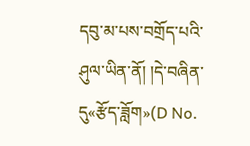དབུ་མ་པས་བགྲོད་པའི་ཤུལ་ཡིན་ནོ། །དེ་བཞིན་དུ«རྩོད་ཟློག»(D No.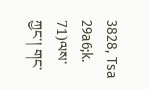3828, Tsa 29a6;k. 71)ལས་ཀྱང་། གང་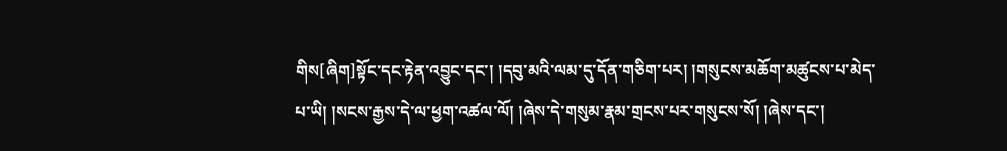གིས[ཞིག]སྟོང་དང་རྟེན་འབྱུང་དང་། །དབུ་མའི་ལམ་དུ་དོན་གཅིག་པར། །གསུངས་མཆོག་མཚུངས་པ་མེད་པ་ཡི། །སངས་རྒྱས་དེ་ལ་ཕྱག་འཚལ་ལོ། །ཞེས་དེ་གསུམ་རྣམ་གྲངས་པར་གསུངས་སོ། །ཞེས་དང་།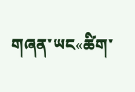གཞན་ཡང«ཚིག་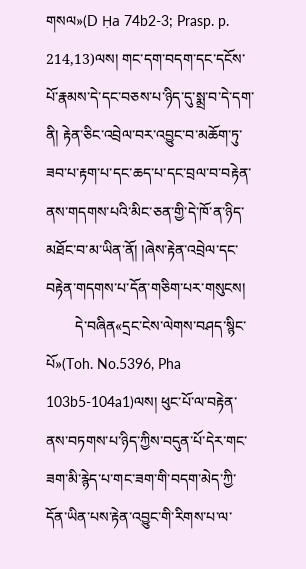གསལ»(D Ḥa 74b2-3; Prasp. p. 214,13)ལས། གང་དག་བདག་དང་དངོས་པོ་རྣམས་དེ་དང་བཅས་པ་ཉིད་དུ་སྨྲ་བ་དེ་དག་ནི། རྟེན་ཅིང་འབྲེལ་བར་འབྱུང་བ་མཆོག་ཏུ་ཟབ་པ་རྟག་པ་དང་ཆད་པ་དང་བྲལ་བ་བརྟེན་ནས་གདགས་པའི་མིང་ཅན་གྱི་དེ་ཁོ་ན་ཉིད་མཐོང་བ་མ་ཡིན་ནོ། །ཞེས་རྟེན་འབྲེལ་དང་བརྟེན་གདགས་པ་དོན་གཅིག་པར་གསུངས།
        དེ་བཞིན«དྲང་ངེས་ལེགས་བཤད་སྙིང་པོ»(Toh. No.5396, Pha 103b5-104a1)ལས། ཕུང་པོ་ལ་བརྟེན་ནས་བཏགས་པ་ཉིད་ཀྱིས་བདུན་པོ་དེར་གང་ཟག་མི་རྙེད་པ་གང་ཟག་གི་བདག་མེད་ཀྱི་དོན་ཡིན་པས་རྟེན་འབྱུང་གི་རིགས་པ་ལ་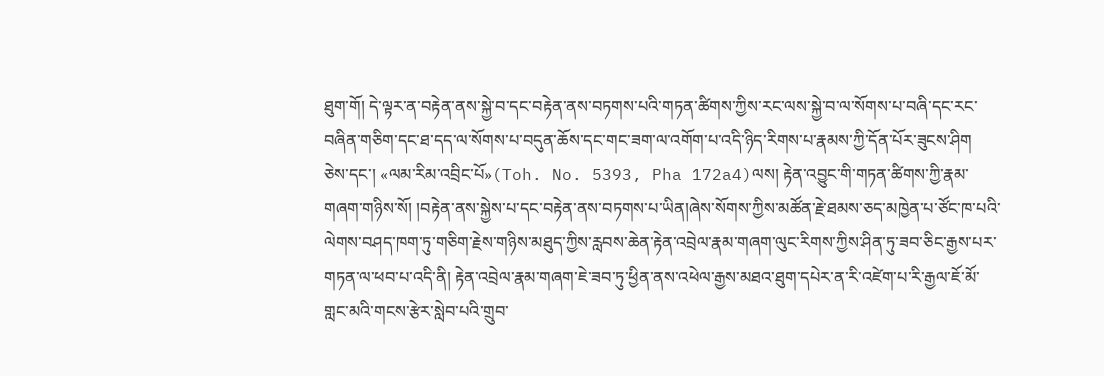ཐུག་གོ། དེ་ལྟར་ན་བརྟེན་ནས་སྐྱེ་བ་དང་བརྟེན་ནས་བཏགས་པའི་གཏན་ཚིགས་ཀྱིས་རང་ལས་སྐྱེ་བ་ལ་སོགས་པ་བཞི་དང་རང་བཞིན་གཅིག་དང་ཐ་དད་ལ་སོགས་པ་བདུན་ཆོས་དང་གང་ཟག་ལ་འགོག་པ་འདི་ཉིད་རིགས་པ་རྣམས་ཀྱི་དོན་པོར་ཟུངས་ཤིག ཅེས་དང་། «ལམ་རིམ་འབྲིང་པོ»(Toh. No. 5393, Pha 172a4)ལས། རྟེན་འབྱུང་གི་གཏན་ཚིགས་ཀྱི་རྣམ་གཞག་གཉིས་སོ། །བརྟེན་ནས་སྐྱེས་པ་དང་བརྟེན་ནས་བཏགས་པ་ཡིན།ཞེས་སོགས་ཀྱིས་མཚོན་རྗེ་ཐམས་ཅད་མཁྱེན་པ་ཙོང་ཁ་པའི་ལེགས་བཤད་ཁག་ཏུ་གཅིག་རྗེས་གཉིས་མཐུད་ཀྱིས་རླབས་ཆེན་རྟེན་འབྲེལ་རྣམ་གཞག་ལུང་རིགས་ཀྱིས་ཤིན་ཏུ་ཟབ་ཅིང་རྒྱས་པར་གཏན་ལ་ཕབ་པ་འདི་ནི། རྟེན་འབྲེལ་རྣམ་གཞག་ཇེ་ཟབ་ཏུ་ཕྱིན་ནས་འཕེལ་རྒྱས་མཐའ་ཐུག་དཔེར་ན་རི་འཛེག་པ་རི་རྒྱལ་ཇོ་མོ་གླང་མའི་གངས་རྩེར་སླེབ་པའི་གྲུབ་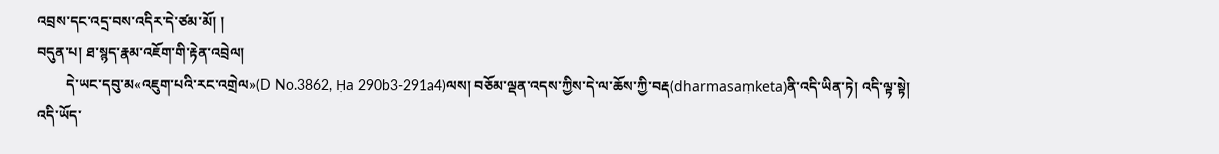འབྲས་དང་འདྲ་བས་འདིར་དེ་ཙམ་མོ། །
བདུན་པ། ཐ་སྙད་རྣམ་འཇོག་གི་རྟེན་འབྲེལ།
        དེ་ཡང་དབུ་མ«འཇུག་པའི་རང་འགྲེལ»(D No.3862, Ḥa 290b3-291a4)ལས། བཅོམ་ལྡན་འདས་ཀྱིས་དེ་ལ་ཆོས་ཀྱི་བརྡ(dharmasaṃketa)ནི་འདི་ཡིན་ཏེ། འདི་ལྟ་སྟེ། འདི་ཡོད་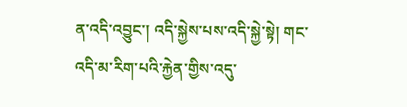ན་འདི་འབྱུང་། འདི་སྐྱེས་པས་འདི་སྐྱེ་སྟེ། གང་འདི་མ་རིག་པའི་རྐྱེན་གྱིས་འདུ་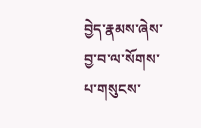བྱེད་རྣམས་ཞེས་བྱ་བ་ལ་སོགས་པ་གསུངས་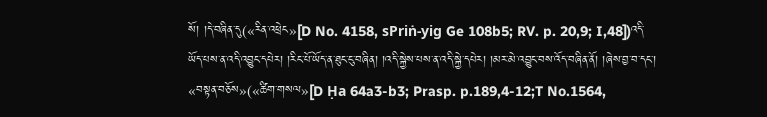སོ། །དེ་བཞིན་དུ(«རིན་འཕྲེང»[D No. 4158, sPriṅ-yig Ge 108b5; RV. p. 20,9; I,48])འདི་ཡོད་པས་ན་འདི་འབྱུང་དཔེར། །རིང་པོ་ཡོད་ན་ཐུང་ངུ་བཞིན། །འདི་སྐྱེས་པས་ན་འདི་སྐྱེ་དཔེར། །མར་མེ་འབྱུང་བས་འོད་བཞིན་ནོ། །ཞེས་བྱ་བ་དང་། «བསྟན་བཅོས»(«ཚིག་གསལ»[D Ḥa 64a3-b3; Prasp. p.189,4-12;T No.1564,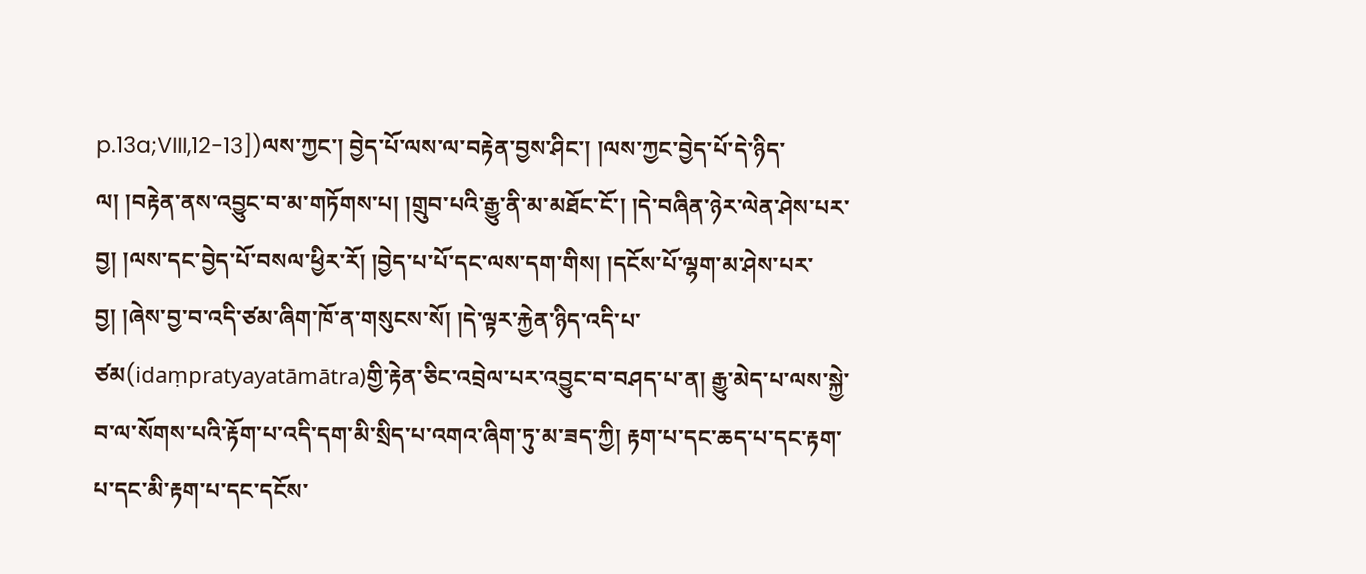p.13a;VIII,12-13])ལས་ཀྱང་། བྱེད་པོ་ལས་ལ་བརྟེན་བྱས་ཤིང་། །ལས་ཀྱང་བྱེད་པོ་དེ་ཉིད་ལ། །བརྟེན་ནས་འབྱུང་བ་མ་གཏོགས་པ། །གྲུབ་པའི་རྒྱུ་ནི་མ་མཐོང་ངོ་། །དེ་བཞིན་ཉེར་ལེན་ཤེས་པར་བྱ། །ལས་དང་བྱེད་པོ་བསལ་ཕྱིར་རོ། །བྱེད་པ་པོ་དང་ལས་དག་གིས། །དངོས་པོ་ལྷག་མ་ཤེས་པར་བྱ། །ཞེས་བྱ་བ་འདི་ཙམ་ཞིག་ཁོ་ན་གསུངས་སོ། །དེ་ལྟར་རྐྱེན་ཉིད་འདི་པ་ཙམ(idaṃpratyayatāmātra)གྱི་རྟེན་ཅིང་འབྲེལ་པར་འབྱུང་བ་བཤད་པ་ན། རྒྱུ་མེད་པ་ལས་སྐྱེ་བ་ལ་སོགས་པའི་རྟོག་པ་འདི་དག་མི་སྲིད་པ་འགའ་ཞིག་ཏུ་མ་ཟད་ཀྱི། རྟག་པ་དང་ཆད་པ་དང་རྟག་པ་དང་མི་རྟག་པ་དང་དངོས་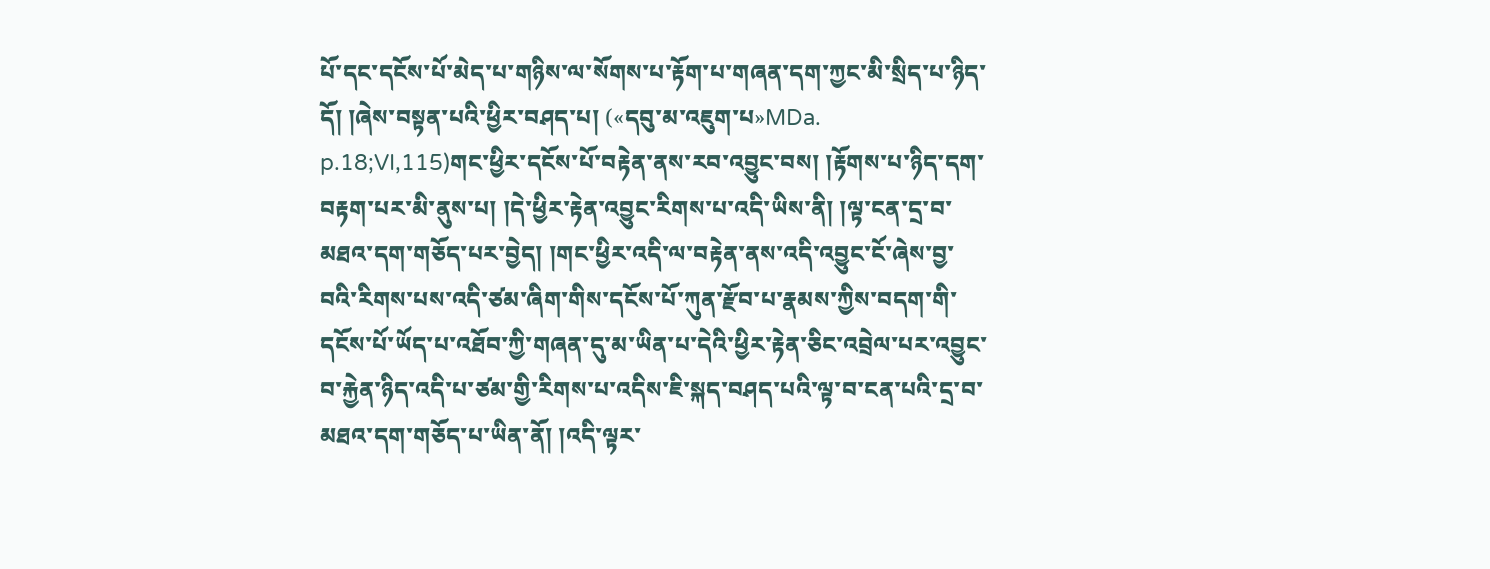པོ་དང་དངོས་པོ་མེད་པ་གཉིས་ལ་སོགས་པ་རྟོག་པ་གཞན་དག་ཀྱང་མི་སྲིད་པ་ཉིད་དོ། །ཞེས་བསྟན་པའི་ཕྱིར་བཤད་པ། («དབུ་མ་འཇུག་པ»MDa. p.18;VI,115)གང་ཕྱིར་དངོས་པོ་བརྟེན་ནས་རབ་འབྱུང་བས། །རྟོགས་པ་ཉིད་དག་བརྟག་པར་མི་ནུས་པ། །དེ་ཕྱིར་རྟེན་འབྱུང་རིགས་པ་འདི་ཡིས་ནི། །ལྟ་ངན་དྲ་བ་མཐའ་དག་གཅོད་པར་བྱེད། །གང་ཕྱིར་འདི་ལ་བརྟེན་ནས་འདི་འབྱུང་ངོ་ཞེས་བྱ་བའི་རིགས་པས་འདི་ཙམ་ཞིག་གིས་དངོས་པོ་ཀུན་རྫོབ་པ་རྣམས་ཀྱིས་བདག་གི་དངོས་པོ་ཡོད་པ་འཐོབ་ཀྱི་གཞན་དུ་མ་ཡིན་པ་དེའི་ཕྱིར་རྟེན་ཅིང་འབྲེལ་པར་འབྱུང་བ་རྐྱེན་ཉིད་འདི་པ་ཙམ་གྱི་རིགས་པ་འདིས་ཇི་སྐད་བཤད་པའི་ལྟ་བ་ངན་པའི་དྲ་བ་མཐའ་དག་གཅོད་པ་ཡིན་ནོ། །འདི་ལྟར་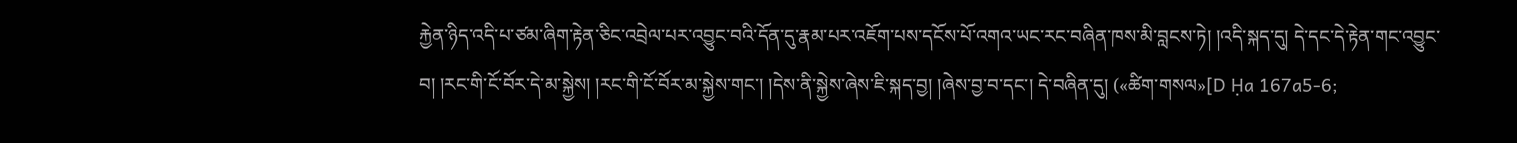རྐྱེན་ཉིད་འདི་པ་ཙམ་ཞིག་རྟེན་ཅིང་འབྲེལ་པར་འབྱུང་བའི་དོན་དུ་རྣམ་པར་འཇོག་པས་དངོས་པོ་འགའ་ཡང་རང་བཞིན་ཁས་མི་བླངས་ཏེ། །འདི་སྐད་དུ། དེ་དང་དེ་རྟེན་གང་འབྱུང་བ། །རང་གི་ངོ་བོར་དེ་མ་སྐྱེས། །རང་གི་ངོ་བོར་མ་སྐྱེས་གང་། །དེས་ནི་སྐྱེས་ཞེས་ཇི་སྐད་བྱ། །ཞེས་བྱ་བ་དང་། དེ་བཞིན་དུ། («ཚིག་གསལ»[D Ḥa 167a5-6;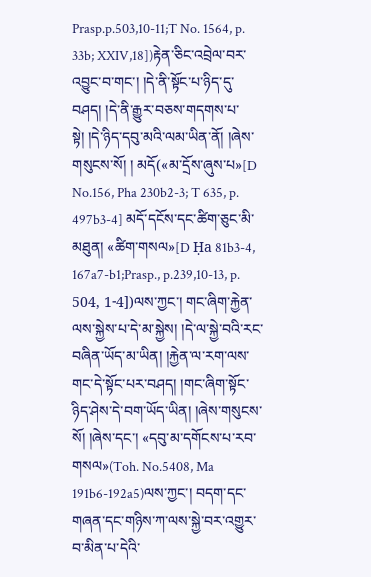Prasp.p.503,10-11;T No. 1564, p. 33b; XXIV,18])རྟེན་ཅིང་འབྲེལ་བར་འབྱུང་བ་གང་། །དེ་ནི་སྟོང་པ་ཉིད་དུ་བཤད། །དེ་ནི་རྒྱུར་བཅས་གདགས་པ་སྟེ། །དེ་ཉིད་དབུ་མའི་ལམ་ཡིན་ནོ། །ཞེས་གསུངས་སོ། ། མདོ(«མ་དྲོས་ཞུས་པ»[D No.156, Pha 230b2-3; T 635, p. 497b3-4] མདོ་དངོས་དང་ཚིག་ཅུང་མི་མཐུན། «ཚིག་གསལ»[D Ḥa 81b3-4, 167a7-b1;Prasp., p.239,10-13, p. 504, 1-4])ལས་ཀྱང་། གང་ཞིག་རྐྱེན་ལས་སྐྱེས་པ་དེ་མ་སྐྱེས། །དེ་ལ་སྐྱེ་བའི་རང་བཞིན་ཡོད་མ་ཡིན། །རྐྱེན་ལ་རག་ལས་གང་དེ་སྟོང་པར་བཤད། །གང་ཞིག་སྟོང་ཉིད་ཤེས་དེ་བག་ཡོད་ཡིན། །ཞེས་གསུངས་སོ། །ཞེས་དང་། «དབུ་མ་དགོངས་པ་རབ་གསལ»(Toh. No.5408, Ma 191b6-192a5)ལས་ཀྱང་། བདག་དང་གཞན་དང་གཉིས་ཀ་ལས་སྐྱེ་བར་འགྱུར་བ་མིན་པ་དེའི་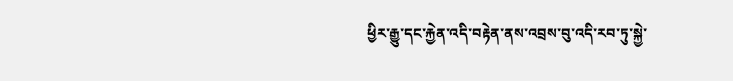ཕྱིར་རྒྱུ་དང་རྐྱེན་འདི་བརྟེན་ནས་འབྲས་བུ་འདི་རབ་ཏུ་སྐྱེ་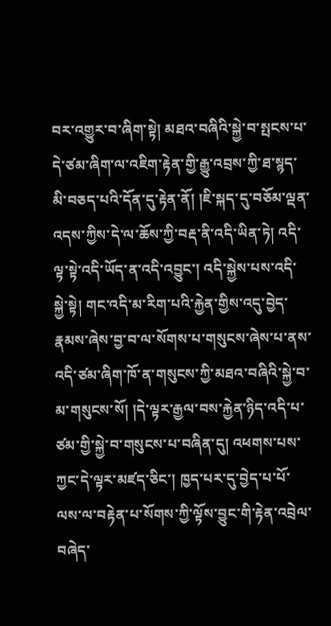བར་འགྱུར་བ་ཞིག་སྟེ། མཐའ་བཞིའི་སྐྱེ་བ་སྤངས་པ་དེ་ཙམ་ཞིག་ལ་འཇིག་རྟེན་གྱི་རྒྱུ་འབྲས་ཀྱི་ཐ་སྙད་མི་བཅད་པའི་དོན་དུ་རྟེན་ནོ། །ཇི་སྐད་དུ་བཅོམ་ལྡན་འདས་ཀྱིས་དེ་ལ་ཆོས་ཀྱི་བརྡ་ནི་འདི་ཡིན་ཏེ། འདི་ལྟ་སྟེ་འདི་ཡོད་ན་འདི་འབྱུང་། འདི་སྐྱེས་པས་འདི་སྐྱེ་སྟེ། གང་འདི་མ་རིག་པའི་རྐྱེན་གྱིས་འདུ་བྱེད་རྣམས་ཞེས་བྱ་བ་ལ་སོགས་པ་གསུངས་ཞེས་པ་ནས་འདི་ཙམ་ཞིག་ཁོ་ན་གསུངས་ཀྱི་མཐའ་བཞིའི་སྐྱེ་བ་མ་གསུངས་སོ། །དེ་ལྟར་རྒྱལ་བས་རྐྱེན་ཉིད་འདི་པ་ཙམ་གྱི་སྐྱེ་བ་གསུངས་པ་བཞིན་དུ། འཕགས་པས་ཀྱང་དེ་ལྟར་མཛད་ཅིང་། ཁྱད་པར་དུ་བྱེད་པ་པོ་ལས་ལ་བརྟེན་པ་སོགས་ཀྱི་ལྟོས་བྱུང་གི་རྟེན་འབྲེལ་བཞེད་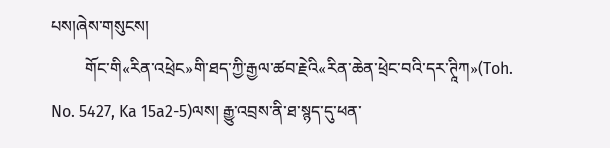པས།ཞེས་གསུངས།
        གོང་གི«རིན་འཕྲེང»གི་ཐད་ཀྱི་རྒྱལ་ཚབ་རྗེའི«རིན་ཆེན་ཕྲེང་བའི་དར་ཊཱིཀ»(Toh. No. 5427, Ka 15a2-5)ལས། རྒྱུ་འབྲས་ནི་ཐ་སྙད་དུ་ཕན་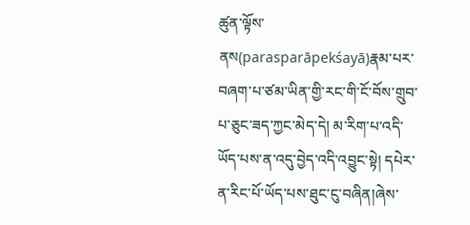ཚུན་ལྟོས་ནས(parasparāpekśayā)རྣམ་པར་བཞག་པ་ཙམ་ཡིན་གྱི་རང་གི་ངོ་བོས་གྲུབ་པ་ཅུང་ཟད་ཀྱང་མེད་དེ། མ་རིག་པ་འདི་ཡོད་པས་ན་འདུ་བྱེད་འདི་འབྱུང་སྟེ། དཔེར་ན་རིང་པོ་ཡོད་པས་ཐུང་ངུ་བཞིན།ཞེས་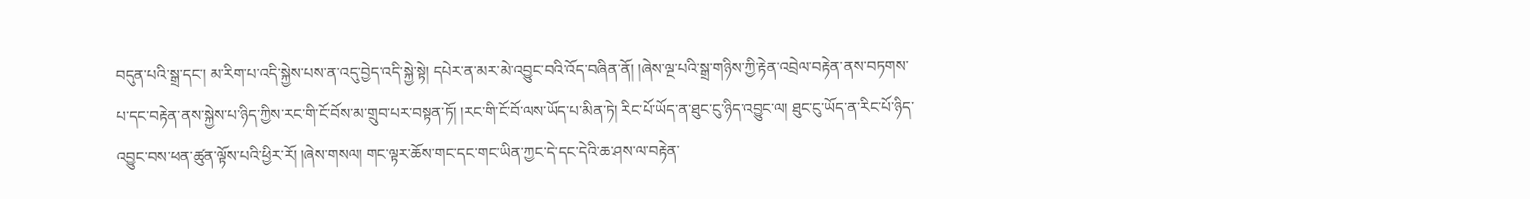བདུན་པའི་སྒྲ་དང་། མ་རིག་པ་འདི་སྐྱེས་པས་ན་འདུ་བྱེད་འདི་སྐྱེ་སྟེ། དཔེར་ན་མར་མེ་འབྱུང་བའི་འོད་བཞིན་ནོ། །ཞེས་ལྔ་པའི་སྒྲ་གཉིས་ཀྱི་རྟེན་འབྲེལ་བརྟེན་ནས་བཏགས་པ་དང་བརྟེན་ནས་སྐྱེས་པ་ཉིད་ཀྱིས་རང་གི་ངོ་བོས་མ་གྲུབ་པར་བསྟན་ཏོ། །རང་གི་ངོ་བོ་ལས་ཡོད་པ་མིན་ཏེ། རིང་པོ་ཡོད་ན་ཐུང་ངུ་ཉིད་འབྱུང་ལ། ཐུང་ངུ་ཡོད་ན་རིང་པོ་ཉིད་འབྱུང་བས་ཕན་ཚུན་ལྟོས་པའི་ཕྱིར་རོ། །ཞེས་གསལ། གང་ལྟར་ཆོས་གང་དང་གང་ཡིན་ཀྱང་དེ་དང་དེའི་ཆ་ཤས་ལ་བརྟེན་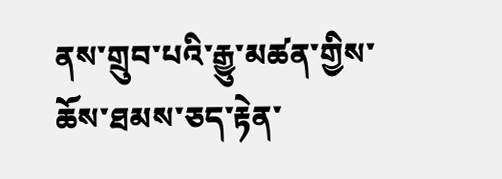ནས་གྲུབ་པའི་རྒྱུ་མཚན་གྱིས་ཆོས་ཐམས་ཅད་རྟེན་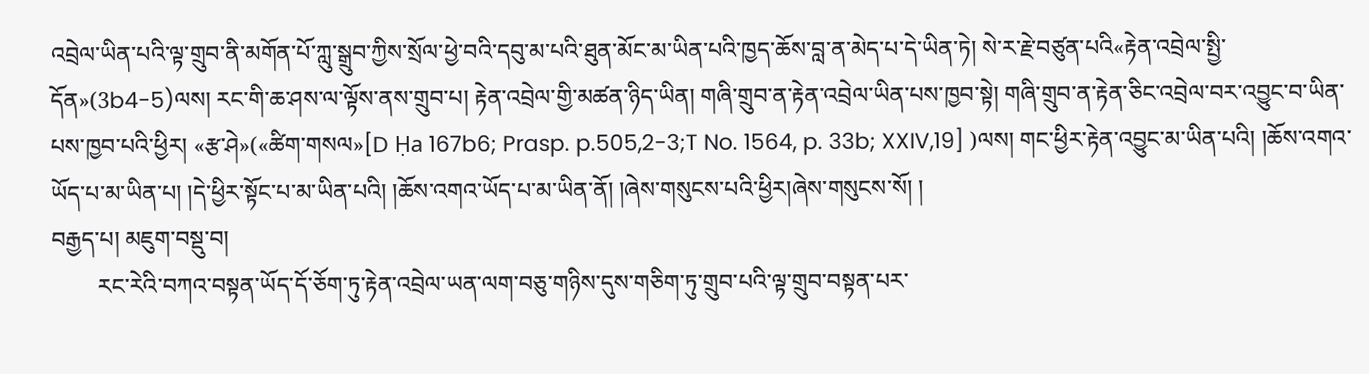འབྲེལ་ཡིན་པའི་ལྟ་གྲུབ་ནི་མགོན་པོ་ཀླུ་སྒྲུབ་ཀྱིས་སྲོལ་ཕྱེ་བའི་དབུ་མ་པའི་ཐུན་མོང་མ་ཡིན་པའི་ཁྱད་ཆོས་བླ་ན་མེད་པ་དེ་ཡིན་ཏེ། སེ་ར་རྗེ་བཙུན་པའི«རྟེན་འབྲེལ་སྤྱི་དོན»(3b4-5)ལས། རང་གི་ཆ་ཤས་ལ་ལྟོས་ནས་གྲུབ་པ། རྟེན་འབྲེལ་གྱི་མཚན་ཉིད་ཡིན། གཞི་གྲུབ་ན་རྟེན་འབྲེལ་ཡིན་པས་ཁྱབ་སྟེ། གཞི་གྲུབ་ན་རྟེན་ཅིང་འབྲེལ་བར་འབྱུང་བ་ཡིན་པས་ཁྱབ་པའི་ཕྱིར། «རྩ་ཤེ»(«ཚིག་གསལ»[D Ḥa 167b6; Prasp. p.505,2-3;T No. 1564, p. 33b; XXIV,19] )ལས། གང་ཕྱིར་རྟེན་འབྱུང་མ་ཡིན་པའི། །ཆོས་འགའ་ཡོད་པ་མ་ཡིན་པ། །དེ་ཕྱིར་སྟོང་པ་མ་ཡིན་པའི། །ཆོས་འགའ་ཡོད་པ་མ་ཡིན་ནོ། །ཞེས་གསུངས་པའི་ཕྱིར།ཞེས་གསུངས་སོ། །
བརྒྱད་པ། མཇུག་བསྡུ་བ།
        རང་རེའི་བཀའ་བསྟན་ཡོད་དོ་ཅོག་ཏུ་རྟེན་འབྲེལ་ཡན་ལག་བཅུ་གཉིས་དུས་གཅིག་ཏུ་གྲུབ་པའི་ལྟ་གྲུབ་བསྟན་པར་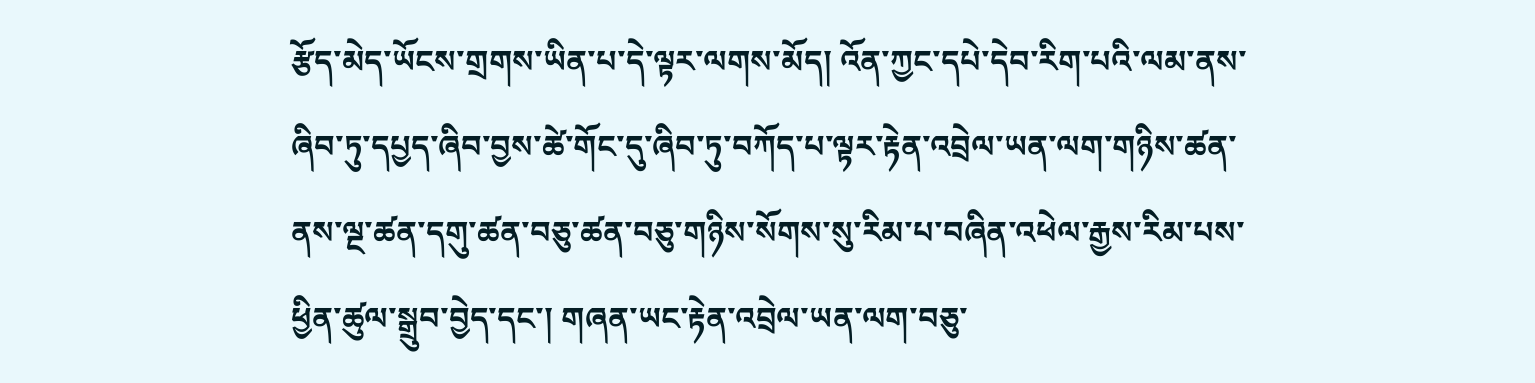རྩོད་མེད་ཡོངས་གྲགས་ཡིན་པ་དེ་ལྟར་ལགས་མོད། འོན་ཀྱང་དཔེ་དེབ་རིག་པའི་ལམ་ནས་ཞིབ་ཏུ་དཔྱད་ཞིབ་བྱས་ཚེ་གོང་དུ་ཞིབ་ཏུ་བཀོད་པ་ལྟར་རྟེན་འབྲེལ་ཡན་ལག་གཉིས་ཚན་ནས་ལྔ་ཚན་དགུ་ཚན་བཅུ་ཚན་བཅུ་གཉིས་སོགས་སུ་རིམ་པ་བཞིན་འཕེལ་རྒྱས་རིམ་པས་ཕྱིན་ཚུལ་སྒྲུབ་བྱེད་དང་། གཞན་ཡང་རྟེན་འབྲེལ་ཡན་ལག་བཅུ་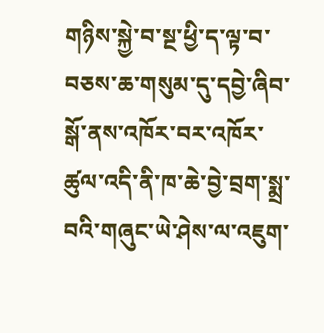གཉིས་སྐྱེ་བ་སྔ་ཕྱི་ད་ལྟ་བ་བཅས་ཆ་གསུམ་དུ་དབྱེ་ཞིབ་སྒོ་ནས་འཁོར་བར་འཁོར་ཚུལ་འདི་ནི་ཁ་ཆེ་བྱེ་བྲག་སྨྲ་བའི་གཞུང་ཡེ་ཤེས་ལ་འཇུག་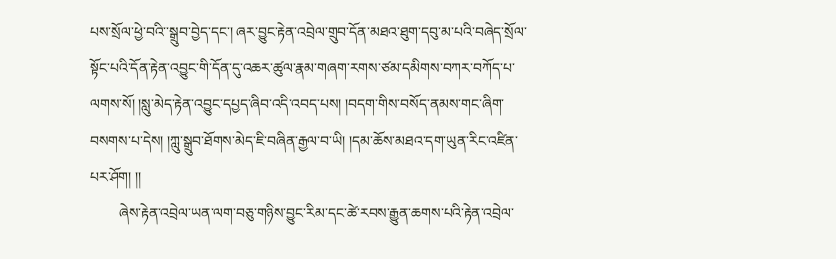པས་སྲོལ་ཕྱེ་བའི་་སྒྲུབ་བྱེད་དང་། ཞར་བྱུང་རྟེན་འབྲེལ་གྲུབ་དོན་མཐའ་ཐུག་དབུ་མ་པའི་བཞེད་སྲོལ་སྟོང་པའི་དོན་རྟེན་འབྱུང་གི་དོན་དུ་འཆར་ཚུལ་རྣམ་གཞག་རགས་ཙམ་དམིགས་བཀར་བཀོད་པ་ལགས་སོ། །སླུ་མེད་རྟེན་འབྱུང་དཔྱད་ཞིབ་འདི་འབད་པས། །བདག་གིས་བསོད་ནམས་གང་ཞིག་བསགས་པ་དེས། །ཀླུ་སྒྲུབ་ཐོགས་མེད་ཇི་བཞིན་རྒྱལ་བ་ཡི། །དམ་ཆོས་མཐའ་དག་ཡུན་རིང་འཛིན་པར་ཤོག། །།
        ཞེས་རྟེན་འབྲེལ་ཡན་ལག་བཅུ་གཉིས་བྱུང་རིམ་དང་ཚེ་རབས་རྒྱུན་ཆགས་པའི་རྟེན་འབྲེལ་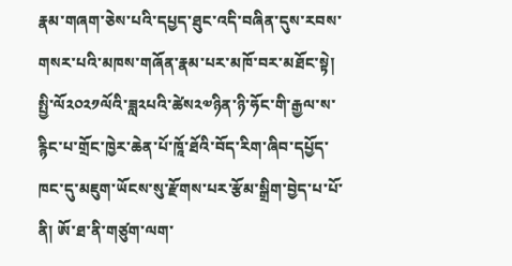རྣམ་གཞག་ཅེས་པའི་དཔྱད་ཐུང་འདི་བཞིན་དུས་རབས་གསར་པའི་མཁས་གཞོན་རྣམ་པར་མཁོ་བར་མཐོང་སྟེ། སྤྱི་ལོ༢༠༢༡ལོའི་ཟླ༢པའི་ཚེས༢༧ཉིན་ཉི་ཧོང་གི་རྒྱལ་ས་རྙིང་པ་གྲོང་ཁྱེར་ཆེན་པོ་ཁཱོ་ཐོའི་བོད་རིག་ཞིབ་དཔྱོད་ཁང་དུ་མཇུག་ཡོངས་སུ་རྫོགས་པར་རྩོམ་སྒྲིག་བྱེད་པ་པོ་ནི། ཨོ་ཐ་ནི་གཙུག་ལག་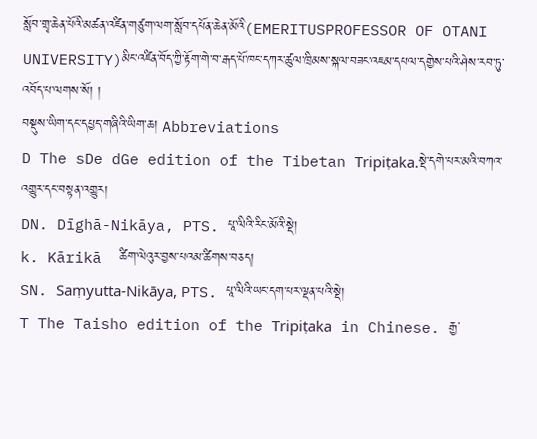སློབ་གྲྭ་ཆེན་པོའི་མཚན་འཛིན་གཙུག་ལག་སློབ་དཔོན་ཆེན་མོའི(EMERITUSPROFESSOR OF OTANI UNIVERSITY)མིང་འཛིན་བོད་ཀྱི་རྟོག་གེ་བ་རྒད་པོ་ཁང་དཀར་ཚུལ་ཁྲིམས་སྐལ་བཟང་འཇམ་དཔལ་དགྱེས་པའི་ཤེས་རབ་ཏུ་འབོད་པ་ལགས་སོ། །
བསྡུས་ཡིག་དང་དཔྱད་གཞིའི་ཡིག་ཆ། Abbreviations
D The sDe dGe edition of the Tibetan Tripiṭaka.སྡེ་དགེ་པར་མའི་བཀའ་འགྱུར་དང་བསྟན་འགྱུར།
DN. Dīghā-Nikāya, PTS. པཱ་ལིའི་རིང་མོའི་སྡེ།
k. Kārikā  ཚིག་ལེའུར་བྱས་པའམ་ཚིགས་བཅད།
SN. Saṃyutta-Nikāya, PTS. པཱ་ལིའི་ཡང་དག་པར་ལྡན་པའི་སྡེ།
T The Taisho edition of the Tripiṭaka in Chinese. རྒྱ་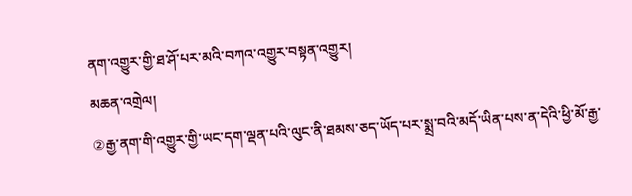ནག་འགྱུར་གྱི་ཐ་ཤོ་པར་མའི་བཀའ་འགྱུར་བསྟན་འགྱུར།
མཆན་འགྲེལ།
②རྒྱ་ནག་གི་འགྱུར་གྱི་ཡང་དག་ལྡན་པའི་ལུང་ནི་ཐམས་ཅད་ཡོད་པར་སྨྲ་བའི་མདོ་ཡིན་པས་ན་དེའི་ཕྱི་མོ་རྒྱ་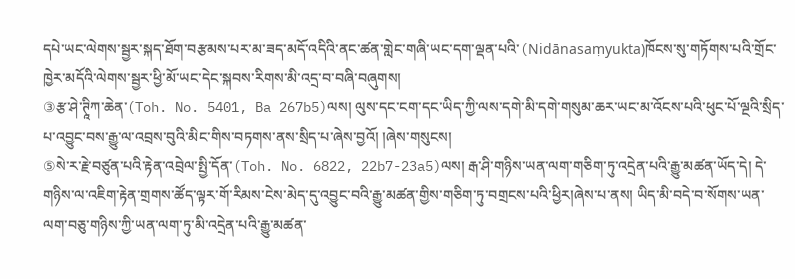དཔེ་ཡང་ལེགས་སྦྱར་སྐད་ཐོག་བརྩམས་པར་མ་ཟད་མདོ་འདིའི་ནང་ཚན་གླེང་གཞི་ཡང་དག་ལྡན་པའི་(Nidānasaṃyukta)ཁོངས་སུ་གཏོགས་པའི་གྲོང་ཁྱེར་མདོའི་ལེགས་སྦྱར་ཕྱི་མོ་ཡང་དེང་སྐབས་རིགས་མི་འདྲ་བ་བཞི་བཞུགས།
③རྩ་ཤེ་ཊཱིཀ་ཆེན་(Toh. No. 5401, Ba 267b5)ལས། ལུས་དང་ངག་དང་ཡིད་ཀྱི་ལས་དགེ་མི་དགེ་གསུམ་ཆར་ཡང་མ་འོངས་པའི་ཕུང་པོ་ལྔའི་སྲིད་པ་འབྱུང་བས་རྒྱུ་ལ་འབྲས་བུའི་མིང་གིས་བཏགས་ནས་སྲིད་པ་ཞེས་བྱའོ། །ཞེས་གསུངས།
⑤སེ་ར་རྗེ་བཙུན་པའི་རྟེན་འབྲེལ་སྤྱི་དོན་(Toh. No. 6822, 22b7-23a5)ལས། རྒ་ཤི་གཉིས་ཡན་ལག་གཅིག་ཏུ་འདྲེན་པའི་རྒྱུ་མཚན་ཡོད་དེ། དེ་གཉིས་ལ་འཇིག་རྟེན་གྲགས་ཚོད་ལྟར་གོ་རིམས་ངེས་མེད་དུ་འབྱུང་བའི་རྒྱུ་མཚན་གྱིས་གཅིག་ཏུ་བགྲངས་པའི་ཕྱིར།ཞེས་པ་ནས། ཡིད་མི་བདེ་བ་སོགས་ཡན་ལག་བཅུ་གཉིས་ཀྱི་ཡན་ལག་ཏུ་མི་འདྲེན་པའི་རྒྱུ་མཚན་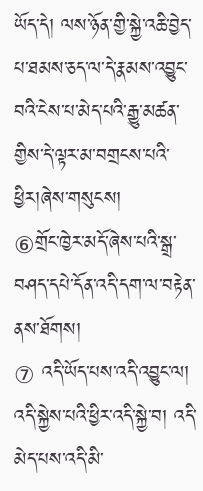ཡོད་དེ། ལས་ཉོན་གྱི་སྐྱེ་འཆི་བྱེད་པ་ཐམས་ཅད་ལ་དེ་རྣམས་འབྱུང་བའི་ངེས་པ་མེད་པའི་རྒྱུ་མཚན་གྱིས་དེ་ལྟར་མ་བགྲངས་པའི་ཕྱིར།ཞེས་གསུངས།
⑥གྲོང་ཁྱེར་མདོ་ཞེས་པའི་སྒྲ་བཤད་དཔེ་དོན་འདི་དག་ལ་བརྟེན་ནས་ཐོགས།
⑦ འདི་ཡོད་པས་འདི་འབྱུང་ལ། འདི་སྐྱེས་པའི་ཕྱིར་འདི་སྐྱེ་བ། འདི་མེད་པས་འདི་མི་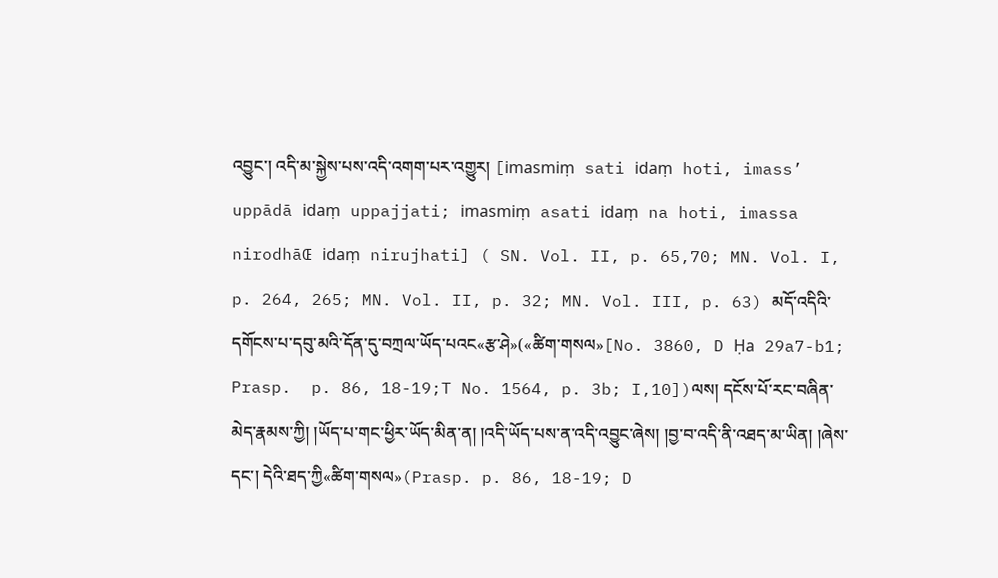འབྱུང་། འདི་མ་སྐྱེས་པས་འདི་འགག་པར་འགྱུར། [imasmiṃ sati idaṃ hoti, imass’ uppādā idaṃ uppajjati; imasmiṃ asati idaṃ na hoti, imassa nirodhāŒ idaṃ nirujhati] ( SN. Vol. II, p. 65,70; MN. Vol. I, p. 264, 265; MN. Vol. II, p. 32; MN. Vol. III, p. 63) མདོ་འདིའི་དགོངས་པ་དབུ་མའི་དོན་དུ་བཀྲལ་ཡོད་པའང«རྩ་ཤེ»(«ཚིག་གསལ»[No. 3860, D Ḥa 29a7-b1; Prasp.  p. 86, 18-19;T No. 1564, p. 3b; I,10])ལས། དངོས་པོ་རང་བཞིན་མེད་རྣམས་ཀྱི། །ཡོད་པ་གང་ཕྱིར་ཡོད་མིན་ན། །འདི་ཡོད་པས་ན་འདི་འབྱུང་ཞེས། །བྱ་བ་འདི་ནི་འཐད་མ་ཡིན། །ཞེས་དང་། དེའི་ཐད་ཀྱི«ཚིག་གསལ»(Prasp. p. 86, 18-19; D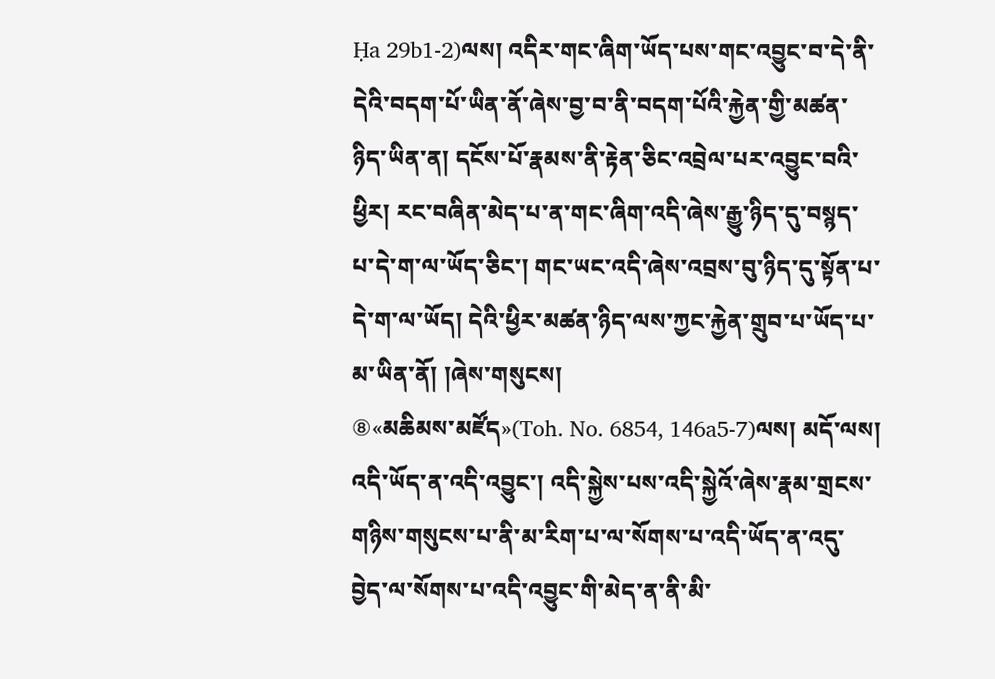Ḥa 29b1-2)ལས། འདིར་གང་ཞིག་ཡོད་པས་གང་འབྱུང་བ་དེ་ནི་དེའི་བདག་པོ་ཡིན་ནོ་ཞེས་བྱ་བ་ནི་བདག་པོའི་རྐྱེན་གྱི་མཚན་ཉིད་ཡིན་ན། དངོས་པོ་རྣམས་ནི་རྟེན་ཅིང་འབྲེལ་པར་འབྱུང་བའི་ཕྱིར། རང་བཞིན་མེད་པ་ན་གང་ཞིག་འདི་ཞེས་རྒྱུ་ཉིད་དུ་བསྙད་པ་དེ་ག་ལ་ཡོད་ཅིང་། གང་ཡང་འདི་ཞེས་འབྲས་བུ་ཉིད་དུ་སྟོན་པ་དེ་ག་ལ་ཡོད། དེའི་ཕྱིར་མཚན་ཉིད་ལས་ཀྱང་རྐྱེན་གྲུབ་པ་ཡོད་པ་མ་ཡིན་ནོ། །ཞེས་གསུངས།
⑧«མཆིམས་མཛོད»(Toh. No. 6854, 146a5-7)ལས། མདོ་ལས། འདི་ཡོད་ན་འདི་འབྱུང་། འདི་སྐྱེས་པས་འདི་སྐྱེའོ་ཞེས་རྣམ་གྲངས་གཉིས་གསུངས་པ་ནི་མ་རིག་པ་ལ་སོགས་པ་འདི་ཡོད་ན་འདུ་བྱེད་ལ་སོགས་པ་འདི་འབྱུང་གི་མེད་ན་ནི་མི་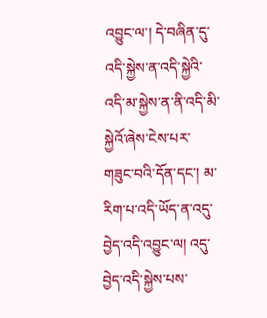འབྱུང་ལ་། དེ་བཞིན་དུ་འདི་སྐྱེས་ན་འདི་སྐྱེའི་འདི་མ་སྐྱེས་ན་ནི་འདི་མི་སྐྱེའོ་ཞེས་ངེས་པར་གཟུང་བའི་དོན་དང་། མ་རིག་པ་འདི་ཡོད་ན་འདུ་བྱེད་འདི་འབྱུང་ལ། འདུ་བྱེད་འདི་སྐྱེས་པས་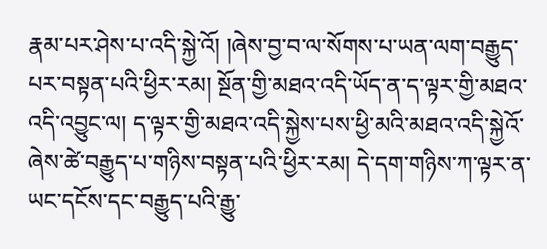རྣམ་པར་ཤེས་པ་འདི་སྐྱེ་འོ། །ཞེས་བྱ་བ་ལ་སོགས་པ་ཡན་ལག་བརྒྱུད་པར་བསྟན་པའི་ཕྱིར་རམ། སྔོན་གྱི་མཐའ་འདི་ཡོད་ན་ད་ལྟར་གྱི་མཐའ་འདི་འབྱུང་ལ། ད་ལྟར་གྱི་མཐའ་འདི་སྐྱེས་པས་ཕྱི་མའི་མཐའ་འདི་སྐྱེའོ་ཞེས་ཚེ་བརྒྱུད་པ་གཉིས་བསྟན་པའི་ཕྱིར་རམ། དེ་དག་གཉིས་ཀ་ལྟར་ན་ཡང་དངོས་དང་བརྒྱུད་པའི་རྒྱུ་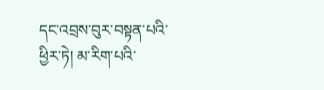དང་འབྲས་བུར་བསྟན་པའི་ཕྱིར་ཏེ། མ་རིག་པའི་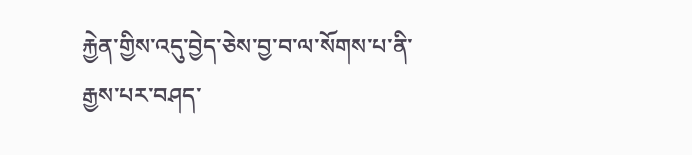རྐྱེན་གྱིས་འདུ་བྱེད་ཅེས་བྱ་བ་ལ་སོགས་པ་ནི་རྒྱས་པར་བཤད་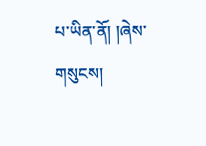པ་ཡིན་ནོ། །ཞེས་གསུངས།